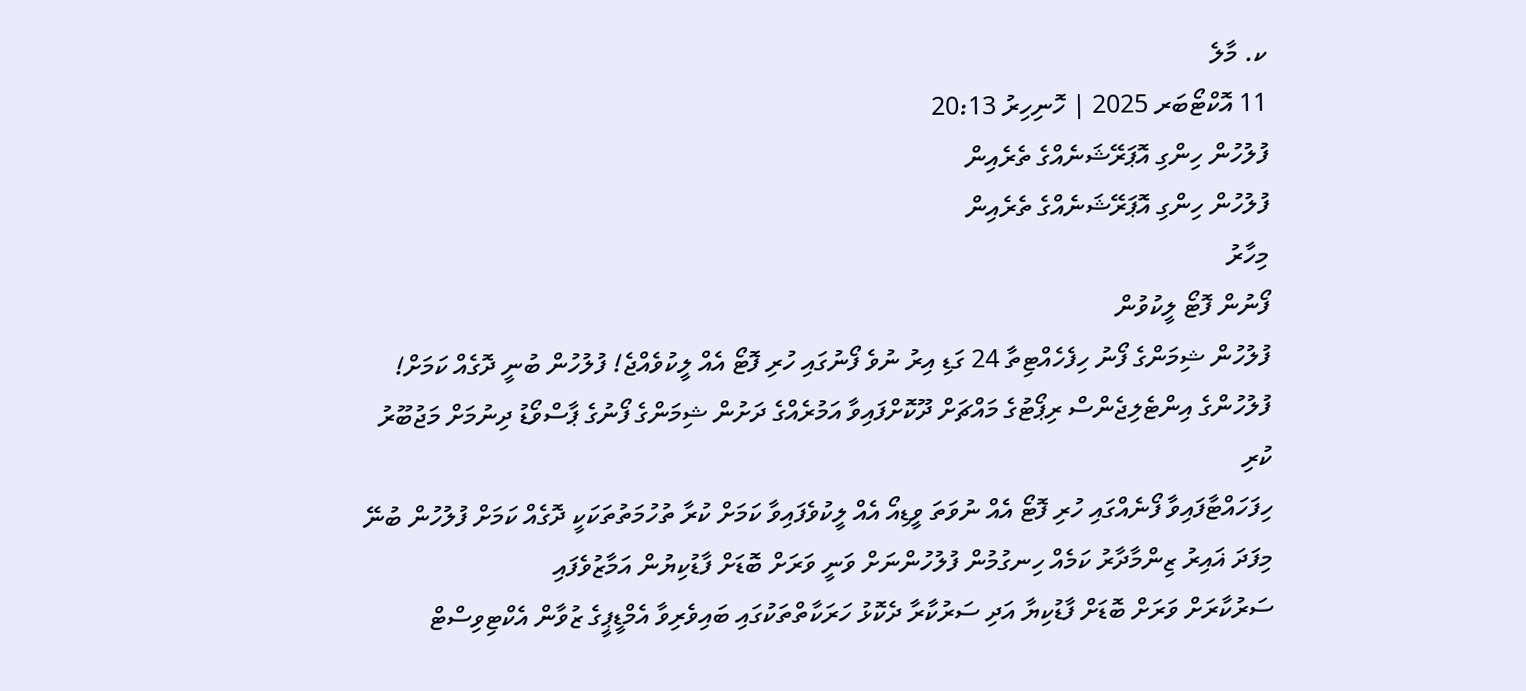ކ. މާލެ
11 އޮކްޓޯބަރ 2025 | ހޮނިހިރު 20:13
ފުލުހުން ހިންގި އޮޕަރޭޝަނެއްގެ ތެރެއިން
ފުލުހުން ހިންގި އޮޕަރޭޝަނެއްގެ ތެރެއިން
މިހާރު
ފޯނުން ފޮޓޯ ލީކުވުން
ފުލުހުން ޝިމަންގެ ފޯނު ހިފެހެއްޓިތާ 24 ގަޑި އިރު ނުވެ ފޯނުގައި ހުރި ފޮޓޯ އެއް ލީކުވެއްޖެ! ފުލުހުން ބުނީ ދޮގެއް ކަމަށް!
ފުލުހުންގެ އިންޓެލިޖެންސް ރިޕޯޓުގެ މައްޗަށް ދޫކޮށްފައިވާ އަމުރެއްގެ ދަށުން ޝިމަންގެ ފޯނުގެ ޕާސްވޯޑު ދިނުމަށް މަޖުބޫރު ކުރި
ހިފަހައްޓާފައިވާ ފޯނެއްގައި ހުރި ފޮޓޯ އެއް ނުވަތަ ވީޑިއޯ އެއް ލީކުވެފައިވާ ކަމަށް ކުރާ ތުހުމަތުތަކަކީ ދޮގެއް ކަމަށް ފުލުހުން ބުނޭ
މިފަދަ ޣައިރު ޒިންމާދާރު ކަމެއް ހިނގުމުން ފުލުހުންނަށް ވަނީ ވަރަށް ބޮޑަށް ފާޑުކިޔުން އަމާޒުވެފައި
ސަރުކާރަށް ވަރަށް ބޮޑަށް ފާޑުކިޔާ އަދި ސަރުކާރާ ދެކޮޅު ހަރަކާތްތަކުގައި ބައިވެރިވާ އެމްޑީޕީގެ ޒުވާން އެކްޓިވިސްޓް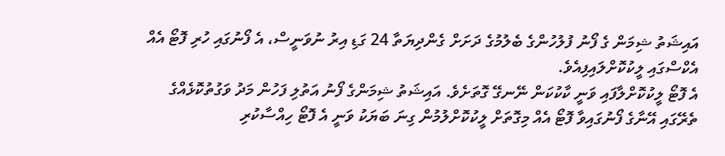އައިޝަތު ޝިމަން ގެ ފޯނު ފުލުހުންގެ ބެލުމުގެ ދަށަށް ގެންދިޔަތާ 24 ގަޑި އިރު ނުވަނީސް، އެ ފޯނުގައި ހުރި ފޮޓޯ އެއް އެކްސްގައި ލީކުކޮށްލައިފިއެވެ.
އެ ފޮޓޯ ލީކުކޮށްލާފައި ވަނީ ކާކުކަން ނޭނގޭ ގޮތަށެވެ. އައިޝަތު ޝިމަންގެ ފޯނު އަތުލި ފަހުން މަދު ވަގުތުކޮޅެއްގެ ތެރޭގައި އޭނާގެ ފޯނުގައިވާ ފޮޓޯ އެއް މިގޮތަށް ލީކުކޮށްލުމުން ގިނަ ބަޔަކު ވަނީ އެ ފޮޓޯ ހިއްސާކުރި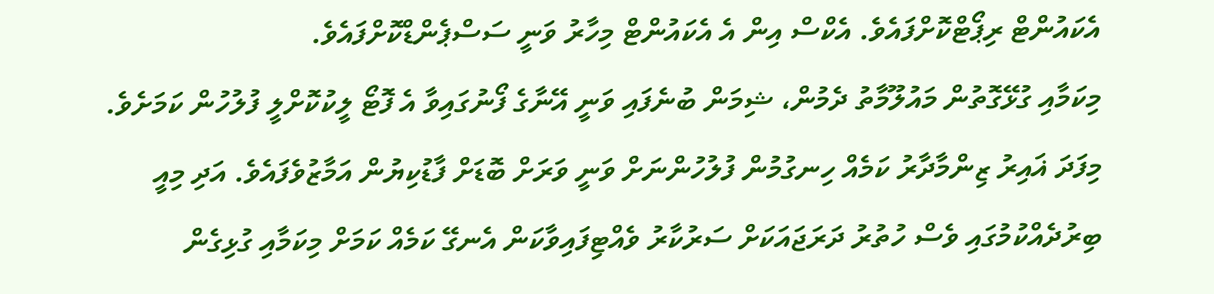އެކައުންޓް ރިޕޯޓްކޮށްފައެވެ. އެކްސް އިން އެ އެކައުންޓް މިހާރު ވަނީ ސަސްޕެންޑްކޮށްފައެވެ.
މިކަމާއި ގުޅޭގޮތުން މައުލޫމާތު ދެމުން، ޝިމަން ބުނެފައި ވަނީ އޭނާގެ ފޯނުގައިވާ އެ ފޮޓޯ ލީކުކޮށްލީ ފުލުހުން ކަމަށެވެ. މިފަދަ ޣައިރު ޒިންމާދާރު ކަމެއް ހިނގުމުން ފުލުހުންނަށް ވަނީ ވަރަށް ބޮޑަށް ފާޑުކިޔުން އަމާޒުވެފައެވެ. އަދި މިއީ ބިރުދެއްކުމުގައި ވެސް ހުތުރު ދަރަޖައަކަށް ސަރުކާރު ވެއްޓިފައިވާކަން އެނގޭ ކަމެއް ކަމަށް މިކަމާއި ގުޅިގެން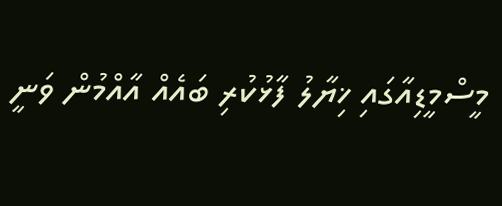މީސްމީޑިއާގައި ޚިޔާލު ފާޅުކުރި ބައެއް އާއްމުން ވަނީ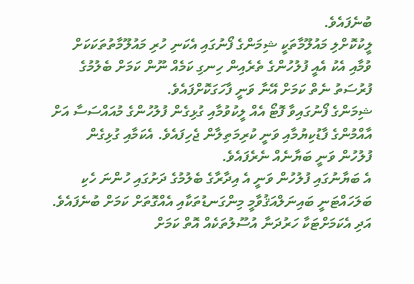ބުނެފައެވެ.
ލީކުކޮށްލި މައުލޫމާތަކީ ޝިމަންގެ ފޯނުގައި އެކަނި ހުރި މައުލޫމާތުތަކަކަށް ވުމާއި އެކު އެއީ ފުލުހުންގެ ތެރެއިން ހިނގި ކަމެއް ނޫން ކަމަށް ބެލުމުގެ ފުރުސަތު ނެތް ކަމަށް އޭނާ ވަނީ ފާހަގަކޮށްފައެވެ.
ޝިމަންގެ ފޯނުގައިވާ ފޮޓޯ އެއް ލީކުވުމާއި ގުޅިގެން ފުލުހުންގެ މުއައްސަސާ އަށް އާއްމުންގެ ފާޑުކިޔުމާއި ވަނީ ކުރިމަތިލާން ޖެހިފައެވެ. އެކަމާއި ގުޅިގެން ފުލުހުން ވަނީ ބަޔާނެއް ނެރެފައެވެ.
އެ ބަޔާނުގައި ފުލުހުން ވަނީ އެ އިދާރާގެ ބެލުމުގެ ދަށުގައި ހުންނަ ހެކި ބަލަހައްޓަނީ ބައިނަލްއަޤުވާމީ މިންގަނޑުތަކާއި އެއްގޮތަށް ކަމަށް ބުނެފައެވެ. އަދި އެކަމަށްޓަކާ ހަރުދަނާ އުސޫލުތަކެއް އޮތް ކަމަށް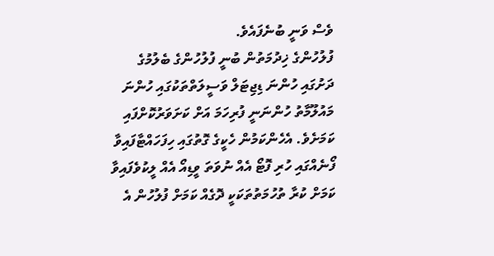ވެސް ވަނީ ބުނެފައެވެ.
ފުލުހުންގެ ޚިދުމަތުން ބުނީ ފުލުހުންގެ ބެލުމުގެ ދަށުގައި ހުންނަ ޑިޖިޓަލް ވަސީލަތްތަކުގައި ހުންނަ މައުލޫމާތު ހުންނަނީ ފުރިހަމަ އަށް ކަށަވަރުކޮށްފައި ކަމަށެވެ. އެހެންކަމުން ހެކީގެ ގޮތުގައި ހިފަހައްޓާފައިވާ ފޯނެއްގައި ހުރި ފޮޓޯ އެއް ނުވަތަ ވީޑިއޯ އެއް ލީކުވެފައިވާ ކަމަށް ކުރާ ތުހުމަތުތަކަކީ ދޮގެއް ކަމަށް ފުލުހުން އެ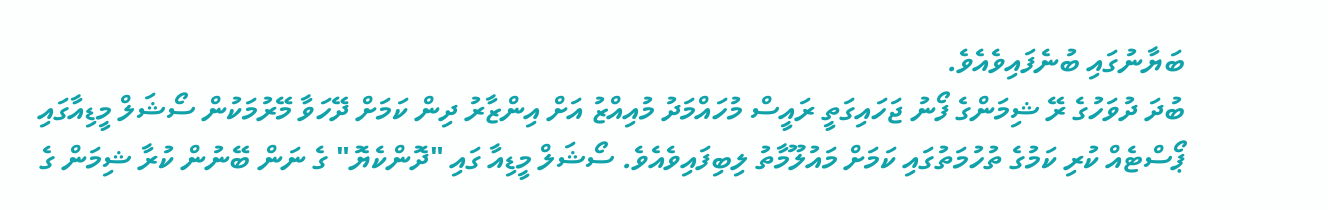ބަޔާނުގައި ބުނެފައިވެއެވެ.
ބުދަ ދުވަހުގެ ރޭ ޝިމަންގެ ފޯނު ޖަހައިގަތީ ރައީސް މުހައްމަދު މުއިއްޒު އަށް އިންޒާރު ދިން ކަމަށް ދޭހަވާ މޭރުމަކުން ސޯޝަލް މީޑިއާގައި ޕޯސްޓެއް ކުރި ކަމުގެ ތުހުމަތުގައި ކަމަށް މައުލޫމާތު ލިބިފައިވެއެވެ. ސޯޝަލް މީޑިއާ ގައި "ދޮންކެޔޮ" ގެ ނަން ބޭނުން ކުރާ ޝިމަން ގެ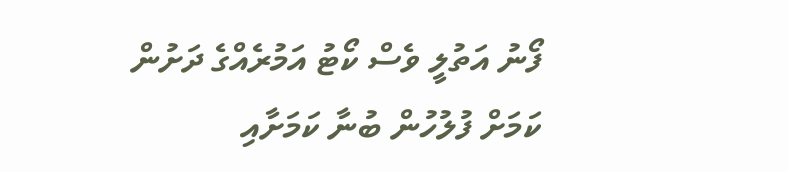ފޯނު އަތުލީ ވެސް ކޯޓު އަމުރެއްގެ ދަށުން ކަމަށް ފުލުހުން ބުނާ ކަމަށާއި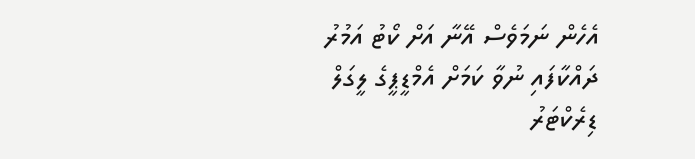އެހެން ނަމަވެސް އޭނާ އަށް ކޯޓު އަމުރު ދައްކާފައި ނުވާ ކަމަށް އެމްޑީޕީގެ ލީގަލް ޑިރެކްޓަރު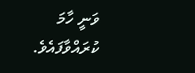ވަނީ ހާމަ ކުރައްވާފައެވެ.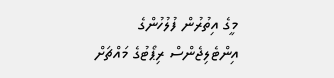މީގެ އިތުރުން ފުލުހުންގެ އިންޓެލިޖެންސް ރިޕޯޓުގެ މައްޗަށް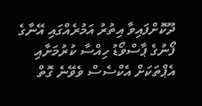ދޫކޮށްފައިވާ އިތުރު އަމުރެއްގައި އޭނާގެ ފޯނުގެ ޕާސްވޯޑު ހިއްސާ ކުރުމަށާއި އެޕްތަކަށް އެކްސެސް ވެވޭނެ ގޮތް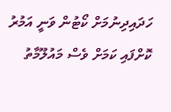ހަދައިދިނުމަށް ކޯޓުން ވަނީ އަމުރު ކޮށްފައި ކަމަށް ވެސް މައުލޫމާތު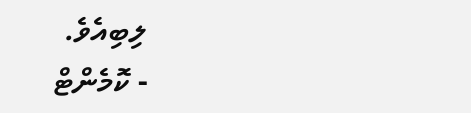ލިބިއެވެ.
- ކޮމެންޓް